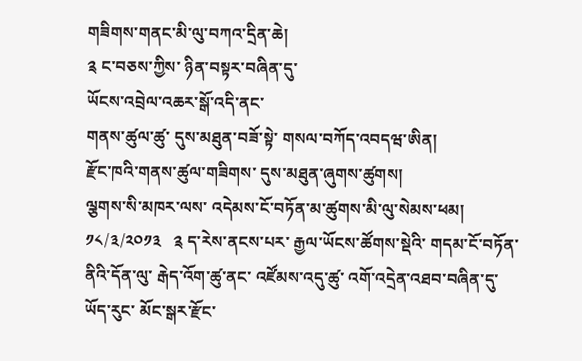གཟིགས་གནང་མི་ལུ་བཀའ་དྲིན་ཆེ།
༉ ང་བཅས་ཀྱིས་ ཉིན་བསྟར་བཞིན་དུ་
ཡོངས་འབྲེལ་འཆར་སྒོ་འདི་ནང་
གནས་ཚུལ་ཚུ་ དུས་མཐུན་བཟོ་སྟེ་ གསལ་བཀོད་འབདཝ་ཨིན།
རྫོང་ཁའི་གནས་ཚུལ་གཟིགས་ དུས་མཐུན་ཞུགས་ཚུགས།
ལྕགས་སི་མཁར་ལས་ འདེམས་ངོ་བཏོན་མ་ཚུགས་མི་ལུ་སེམས་ཕམ།
༡༨/༣/༢༠༡༣   ༉ ད་རེས་ནངས་པར་ རྒྱལ་ཡོངས་ཚོགས་སྡེའི་ གདམ་ངོ་བཏོན་ནིའི་དོན་ལུ་ རྒེད་འོག་ཚུ་ནང་ འཛོམས་འདུ་ཚུ་ འགོ་འདྲེན་འཐབ་བཞིན་དུ་ཡོད་རུང་ མོང་སྒར་རྫོང་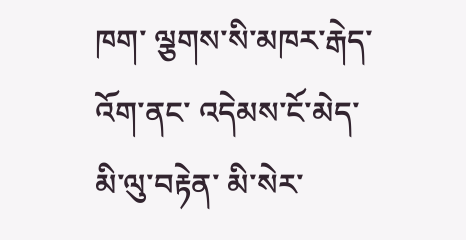ཁག་ ལྕགས་སི་མཁར་རྒེད་འོག་ནང་ འདེམས་ངོ་མེད་མི་ལུ་བརྟེན་ མི་སེར་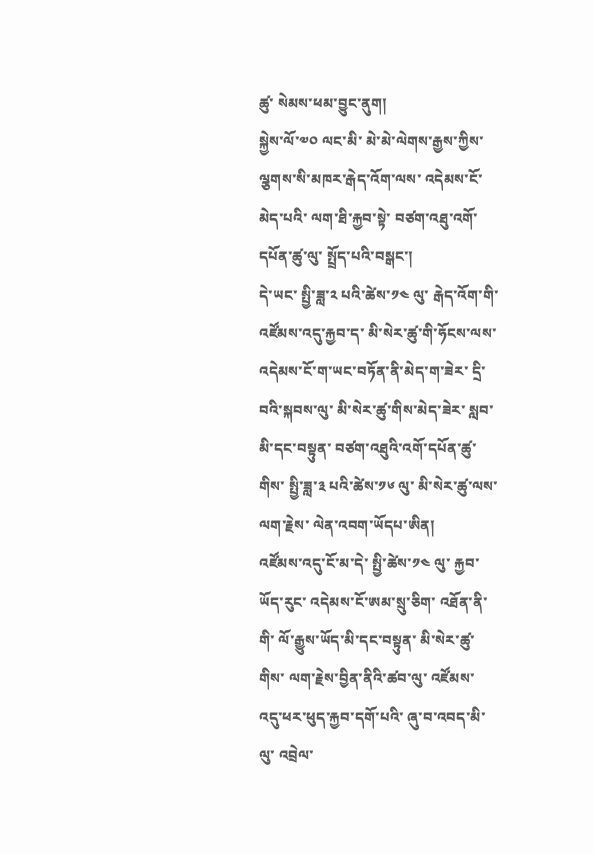ཚུ་ སེམས་ཕམ་བྱུང་ནུག།
སྐྱེས་ལོ་༧༠ ལང་མི་ མེ་མེ་ལེགས་རྒྱས་ཀྱིས་ ལྕགས་སི་མཁར་རྒེད་འོག་ལས་ འདེམས་ངོ་མེད་པའི་ ལག་ཐི་རྐྱབ་སྟེ་ བཙག་འཐུ་འགོ་དཔོན་ཚུ་ལུ་ སྤྲོད་པའི་བསྒང་།
དེ་ཡང་ སྤྱི་ཟླ་༢ པའི་ཚེས་༡༤ ལུ་ རྒེད་འོག་གི་ འཛོམས་འདུ་རྐྱབ་ད་ མི་སེར་ཚུ་གི་ཧོངས་ལས་ འདེམས་ངོ་ག་ཡང་བཏོན་ནི་མེད་ག་ཟེར་ དྲི་བའི་སྐབས་ལུ་ མི་སེར་ཚུ་གིས་མེད་ཟེར་ སླབ་མི་དང་བསྟུན་ བཙག་འཐུའི་འགོ་དཔོན་ཚུ་གིས་ སྤྱི་ཟླ་༣ པའི་ཚེས་༡༦ ལུ་ མི་སེར་ཚུ་ལས་ ལག་རྗེས་ ལེན་འབག་ཡོདཔ་ཨིན།
འཛོམས་འདུ་ངོ་མ་དེ་ སྤྱི་ཚེས་༡༤ ལུ་ རྐྱབ་ཡོད་རུང་ འདེམས་ངོ་ཨམ་སྲུ་ཅིག་ འཐོན་ནི་གི་ ལོ་རྒྱུས་ཡོད་མི་དང་བསྟུན་ མི་སེར་ཚུ་གིས་ ལག་རྗེས་བྱིན་ནིའི་ཚབ་ལུ་ འཛོམས་འདུ་ཕར་ཕུད་རྐྱབ་དགོ་པའི་ ཞུ་བ་འབད་མི་ལུ་ འབྲེལ་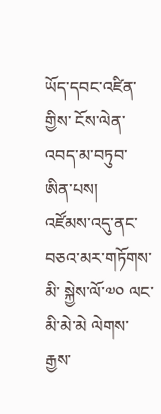ཡོད་དབང་འཛིན་གྱིས་ ངོས་ལེན་འབད་མ་བཏུབ་ཨིན་པས།
འཛོམས་འདུ་ནང་ བཅའ་མར་གཏོགས་མི་ སྐྱེས་ལོ་༧༠ ལང་མི་མེ་མེ ལེགས་རྒྱས་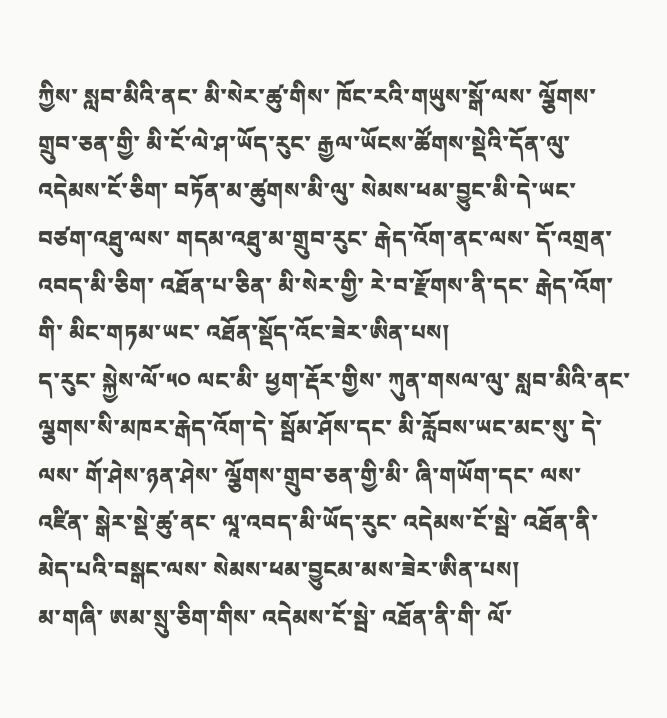ཀྱིས་ སླབ་མིའི་ནང་ མི་སེར་ཚུ་གིས་ ཁོང་རའི་གཡུས་སྒོ་ལས་ ལྕོགས་གྲུབ་ཅན་གྱི་ མི་ངོ་ལེ་ཤ་ཡོད་རུང་ རྒྱལ་ཡོངས་ཚོགས་སྡེའི་དོན་ལུ་ འདེམས་ངོ་ཅིག་ བཏོན་མ་ཚུགས་མི་ལུ་ སེམས་ཕམ་བྱུང་མི་དེ་ཡང་ བཙག་འཐུ་ལས་ གདམ་འཐུ་མ་གྲུབ་རུང་ རྒེད་འོག་ནང་ལས་ དོ་འགྲན་འབད་མི་ཅིག་ འཐོན་པ་ཅིན་ མི་སེར་གྱི་ རེ་བ་རྫོགས་ནི་དང་ རྒེད་འོག་གི་ མིང་གཏམ་ཡང་ འཐོན་སྡོད་འོང་ཟེར་ཨིན་པས།
ད་རུང་ སྐྱེས་ལོ་༥༠ ལང་མི་ ཕྱག་རྡོར་གྱིས་ ཀུན་གསལ་ལུ་ སླབ་མིའི་ནང་ ལྕགས་སི་མཁར་རྒེད་འོག་དེ་ སྦོམ་ཤོས་དང་ མི་རློབས་ཡང་མང་སུ་ དེ་ལས་ གོ་ཤེས་ཉན་ཤེས་ ལྕོགས་གྲུབ་ཅན་གྱི་མི་ ཞི་གཡོག་དང་ ལས་འཛིན་ སྒེར་སྡེ་ཚུ་ནང་ ལཱ་འབད་མི་ཡོད་རུང་ འདེམས་ངོ་སྦེ་ འཐོན་ནི་མེད་པའི་བསྒང་ལས་ སེམས་ཕམ་བྱུངམ་མས་ཟེར་ཨིན་པས།
མ་གཞི་ ཨམ་སྲུ་ཅིག་གིས་ འདེམས་ངོ་སྦེ་ འཐོན་ནི་གི་ ལོ་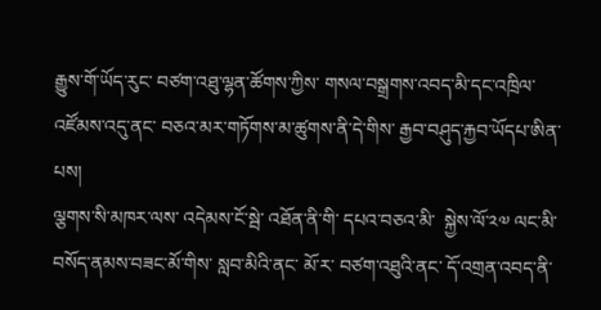རྒྱུས་གོ་ཡོད་རུང་ བཙག་འཐུ་ལྷན་ཚོགས་ཀྱིས་ གསལ་བསྒྲགས་འབད་མི་དང་འཁྲིལ་ འཛོམས་འདུ་ནང་ བཅའ་མར་གཏོགས་མ་ཚུགས་ནི་དེ་གིས་ རྒྱབ་བཤུད་རྐྱབ་ཡོདཔ་ཨིན་པས།
ལྕགས་སི་མཁར་ལས་ འདེམས་ངོ་སྦེ་ འཐོན་ནི་གི་ དཔའ་བཅའ་མི་  སྐྱེས་ལོ་༢༧ ལང་མི་ བསོད་ནམས་བཟང་མོ་གིས་ སླབ་མིའི་ནང་ མོ་ར་ བཙག་འཐུའི་ནང་ དོ་འགྲན་འབད་ནི་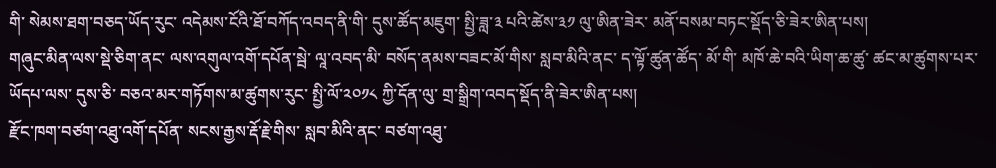གི་ སེམས་ཐག་བཅད་ཡོད་རུང་ འདེམས་ངོའི་ཐོ་བཀོད་འབད་ནི་གི་ དུས་ཚོད་མཇུག་ སྤྱི་ཟླ་༣ པའི་ཚེས་༣༡ ལུ་ཨིན་ཟེར་ མནོ་བསམ་བཏང་སྡོད་ཅི་ཟེར་ཨིན་པས།
གཞུང་མིན་ལས་སྡེ་ཅིག་ནང་ ལས་འགུལ་འགོ་དཔོན་སྦེ་ ལཱ་འབད་མི་ བསོད་ནམས་བཟང་མོ་གིས་ སླབ་མིའི་ནང་ ད་ལྟོ་ཚུན་ཚོད་ མོ་གི་ མཁོ་ཆེ་བའི་ཡིག་ཆ་ཚུ་ ཚང་མ་ཚུགས་པར་ཡོདཔ་ལས་ དུས་ཅི་ བཅའ་མར་གཏོགས་མ་ཚུགས་རུང་ སྤྱི་ལོ་༢༠༡༨ ཀྱི་དོན་ལུ་ གྲ་སྒྲིག་འབད་སྡོད་ནི་ཟེར་ཨིན་པས།
རྫོང་ཁག་བཙག་འཐུ་འགོ་དཔོན་ སངས་རྒྱས་རྡོ་རྗེ་གིས་ སླབ་མིའི་ནང་ བཙག་འཐུ་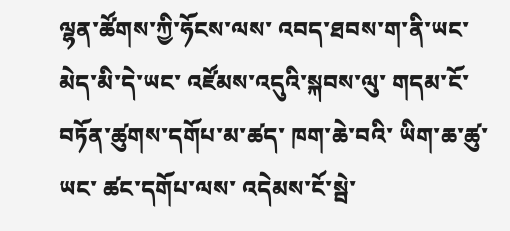ལྷན་ཚོགས་ཀྱི་ཧོངས་ལས་ འབད་ཐབས་ག་ནི་ཡང་མེད་མི་དེ་ཡང་ འཛོམས་འདུའི་སྐབས་ལུ་ གདམ་ངོ་བཏོན་ཚུགས་དགོཔ་མ་ཚད་ ཁག་ཆེ་བའི་ ཡིག་ཆ་ཚུ་ཡང་ ཚང་དགོཔ་ལས་ འདེམས་ངོ་སྦེ་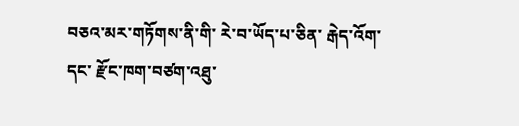བཅའ་མར་གཏོགས་ནི་གི་ རེ་བ་ཡོད་པ་ཅིན་ རྒེད་འོག་དང་ རྫོང་ཁག་བཙག་འཐུ་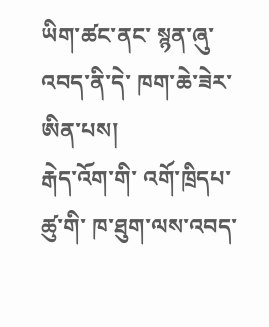ཡིག་ཚང་ནང་ སྙན་ཞུ་འབད་ནི་དེ་ ཁག་ཆེ་ཟེར་ཨིན་པས།
རྒེད་འོག་གི་ འགོ་ཁྲིདཔ་ཚུ་གི་ ཁ་ཐུག་ལས་འབད་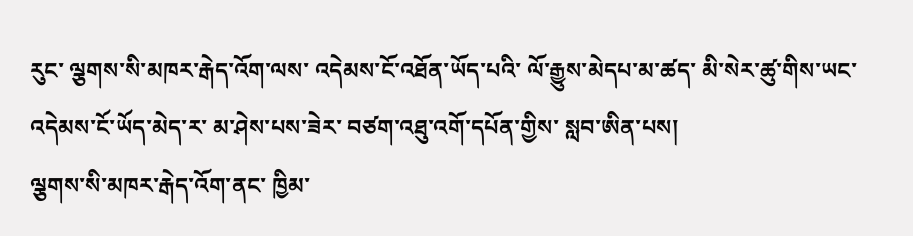རུང་ ལྕགས་སི་མཁར་རྒེད་འོག་ལས་ འདེམས་ངོ་འཐོན་ཡོད་པའི་ ལོ་རྒྱུས་མེདཔ་མ་ཚད་ མི་སེར་ཚུ་གིས་ཡང་ འདེམས་ངོ་ཡོད་མེད་ར་ མ་ཤེས་པས་ཟེར་ བཙག་འཐུ་འགོ་དཔོན་གྱིས་ སླབ་ཨིན་པས།
ལྕགས་སི་མཁར་རྒེད་འོག་ནང་ ཁྱིམ་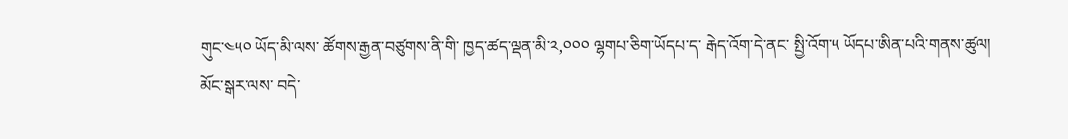གུང་༤༥༠ ཡོད་མི་ལས་ ཚོགས་རྒྱན་བཙུགས་ནི་གི་ ཁྱད་ཚད་ལྡན་མི་༢,༠༠༠ ལྷགཔ་ཅིག་ཡོདཔ་ད་ རྒེད་འོག་དེ་ནང་ སྤྱི་འོག་༥ ཡོདཔ་ཨིན་པའི་གནས་ཚུལ།
མོང་སྒར་ལས་ བདེ་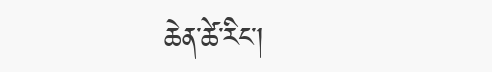ཆེན་ཚེ་རིང་།